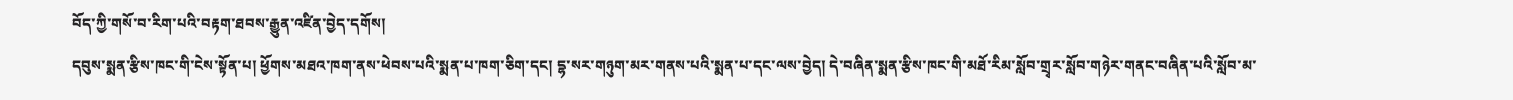བོད་ཀྱི་གསོ་བ་རིག་པའི་བརྟག་ཐབས་རྒྱུན་འཛིན་བྱེད་དགོས།
དབུས་སྨན་རྩིས་ཁང་གི་ངེས་སྟོན་པ། ཕྱོགས་མཐའ་ཁག་ནས་ཕེབས་པའི་སྨན་པ་ཁག་ཅིག་དང། དྷ་སར་གཉུག་མར་གནས་པའི་སྨན་པ་དང་ལས་བྱེད། དེ་བཞིན་སྨན་རྩིས་ཁང་གི་མཐོ་རིམ་སློབ་གྲྭར་སློབ་གཉེར་གནང་བཞིན་པའི་སློབ་མ་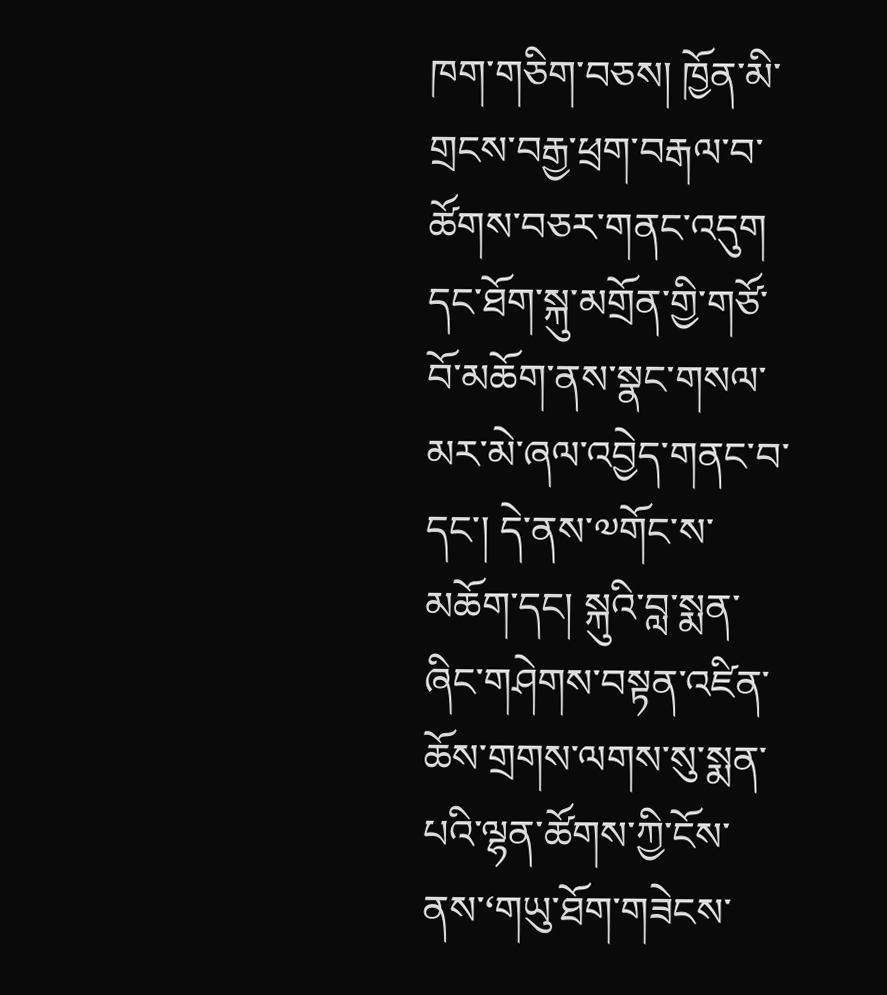ཁག་གཅིག་བཅས། ཁྱོན་མི་གྲངས་བརྒྱ་ཕྲག་བརྒལ་བ་ཚོགས་བཅར་གནང་འདུག
དང་ཐོག་སྐུ་མགྲོན་གྱི་གཙོ་བོ་མཆོག་ནས་སྣང་གསལ་མར་མེ་ཞལ་འབྱེད་གནང་བ་དང་། དེ་ནས་༧གོང་ས་མཆོག་དང། སྐུའི་བླ་སྨན་ཞིང་གཤེགས་བསྟན་འཛིན་ཆོས་གྲགས་ལགས་སུ་སྨན་པའི་ལྷན་ཚོགས་ཀྱི་ངོས་ནས་‘གཡུ་ཐོག་གཟེངས་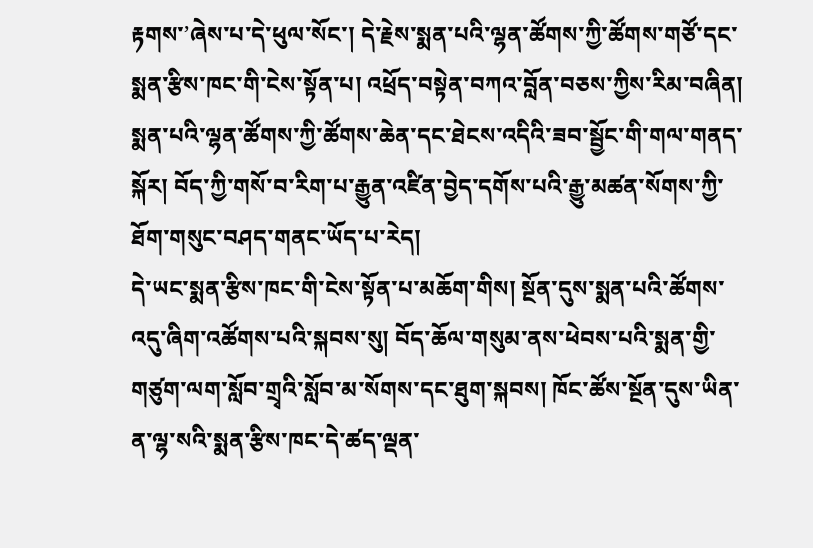རྟགས་’ཞེས་པ་དེ་ཕུལ་སོང་། དེ་རྗེས་སྨན་པའི་ལྷན་ཚོགས་ཀྱི་ཚོགས་གཙོ་དང་སྨན་རྩིས་ཁང་གི་ངེས་སྟོན་པ། འཕྲོད་བསྟེན་བཀའ་བློན་བཅས་ཀྱིས་རིམ་བཞིན། སྨན་པའི་ལྷན་ཚོགས་ཀྱི་ཚོགས་ཆེན་དང་ཐེངས་འདིའི་ཟབ་སྦྱོང་གི་གལ་གནད་སྐོར། བོད་ཀྱི་གསོ་བ་རིག་པ་རྒྱུན་འཛིན་བྱེད་དགོས་པའི་རྒྱུ་མཚན་སོགས་ཀྱི་ཐོག་གསུང་བཤད་གནང་ཡོད་པ་རེད།
དེ་ཡང་སྨན་རྩིས་ཁང་གི་ངེས་སྟོན་པ་མཆོག་གིས། སྔོན་དུས་སྨན་པའི་ཚོགས་འདུ་ཞིག་འཚོགས་པའི་སྐབས་སུ། བོད་ཆོལ་གསུམ་ནས་ཕེབས་པའི་སྨན་གྱི་གཙུག་ལག་སློབ་གྲྭའི་སློབ་མ་སོགས་དང་ཐུག་སྐབས། ཁོང་ཚོས་སྔོན་དུས་ཡིན་ན་ལྷ་སའི་སྨན་རྩིས་ཁང་དེ་ཚད་ལྡན་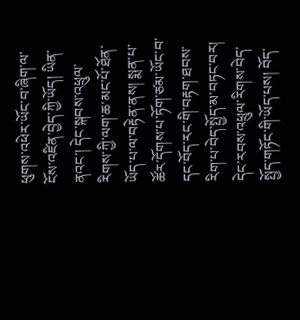ཕུགས་འཕེར་ཡོང་བ་ཞིག་ལ་ངོས་འཛིན་བྱེད་ཀྱི་ཡོད། ཡིན་ནའང་། དེང་སྐབས་འཕྲུལ་རིགས་ཀྱི་ལག་ཆ་མང་པོ་ཐོན་ཡོད་པ་ལ་བརྟེན་ནས། སྨན་པ་ཚོར་དོགས་པ་ཏོག་ཙམ་ཡོང་བ་དང་བོད་རང་གི་བརྟག་ཐབས་རིག་པ་བེད་སྤྱོད་མ་བཏང་བར། དེང་རབས་འཕྲུལ་རིགས་བེད་སྤྱོད་གཏོང་གི་ཡོད་པས། བོད་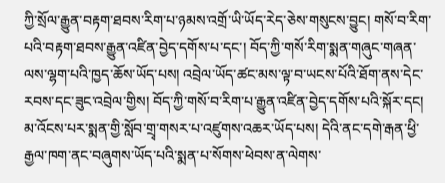ཀྱི་སྲོལ་རྒྱུན་བརྟག་ཐབས་རིག་པ་ཉམས་འགྲོ་ཡི་ཡོད་རེད་ཅེས་གསུངས་བྱུང། གསོ་བ་རིག་པའི་བརྟག་ཐབས་རྒྱུན་འཛིན་བྱེད་དགོས་པ་དང་། བོད་ཀྱི་གསོ་རིག་སྨན་གཞུང་གཞན་ལས་ལྷག་པའི་ཁྱད་ཆོས་ཡོད་པས། འབྲེལ་ཡོད་ཚང་མས་ལྟ་བ་ཡངས་པོའི་ཐོག་ནས་དེང་རབས་དང་ཟུང་འབྲེལ་གྱིས། བོད་ཀྱི་གསོ་བ་རིག་པ་རྒྱུན་འཛིན་བྱེད་དགོས་པའི་སྐོར་དང། མ་འོངས་པར་སྨན་གྱི་སློབ་གྲྭ་གསར་པ་འཛུགས་འཆར་ཡོད་པས། དེའི་ནང་དགེ་རྒན་ཕྱི་རྒྱལ་ཁག་ནང་བཞུགས་ཡོད་པའི་སྨན་པ་སོགས་ཕེབས་ན་ལེགས་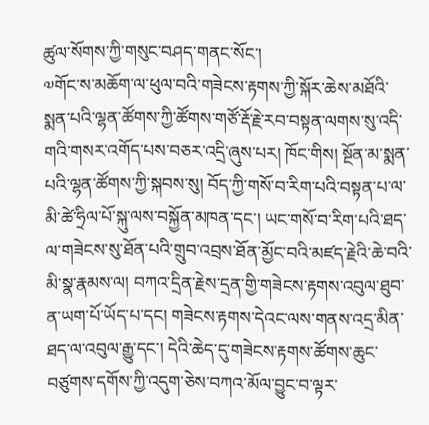ཚུལ་སོགས་ཀྱི་གསུང་བཤད་གནང་སོང་།
༧གོང་ས་མཆོག་ལ་ཕུལ་བའི་གཟེངས་རྟགས་ཀྱི་སྐོར་ཆེས་མཐོའི་སྨན་པའི་ལྷན་ཚོགས་ཀྱི་ཚོགས་གཙོ་རྡོ་རྗེ་རབ་བསྟན་ལགས་སུ་འདི་གའི་གསར་འགོད་པས་བཅར་འདྲི་ཞུས་པར། ཁོང་གིས། སྔོན་མ་སྨན་པའི་ལྷན་ཚོགས་ཀྱི་སྐབས་སུ། བོད་ཀྱི་གསོ་བ་རིག་པའི་བསྟན་པ་ལ་མི་ཚེ་ཧྲིལ་པོ་སྐུ་ལས་བསྐྱོན་མཁན་དང་། ཡང་གསོ་བ་རིག་པའི་ཐད་ལ་གཟེངས་སུ་ཐོན་པའི་གྲུབ་འབྲས་ཐོན་མྱོང་བའི་མཛད་རྗེའི་ཆེ་བའི་མི་སྣ་རྣམས་ལ། བཀའ་དྲིན་རྗེས་དྲན་གྱི་གཟེངས་རྟགས་འབུལ་ཐུབ་ན་ཡག་པོ་ཡོད་པ་དང། གཟེངས་རྟགས་དེའང་ལས་གནས་འདྲ་མིན་ཐད་ལ་འབུལ་རྒྱུ་དང་། དེའི་ཆེད་དུ་གཟེངས་རྟགས་ཚོགས་ཆུང་བཙུགས་དགོས་ཀྱི་འདུག་ཅེས་བཀའ་མོལ་བྱུང་བ་ལྟར་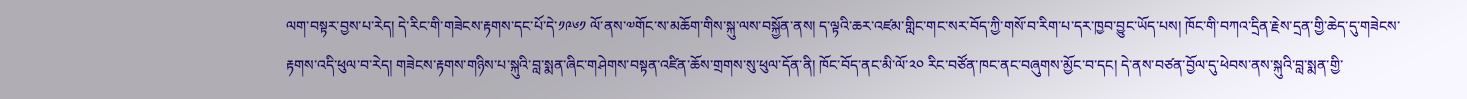ལག་བསྟར་བྱས་པ་རེད། དེ་རིང་གི་གཟེངས་རྟགས་དང་པོ་དེ་༡༩༦༡ ལོ་ནས་༧གོང་ས་མཆོག་གིས་སྐུ་ལས་བསྐྱོན་ནས། ད་ལྟའི་ཆར་འཛམ་གླིང་གང་སར་བོད་ཀྱི་གསོ་བ་རིག་པ་དར་ཁྱབ་བྱུང་ཡོད་པས། ཁོང་གི་བཀའ་དྲིན་རྗེས་དྲན་གྱི་ཆེད་དུ་གཟེངས་རྟགས་འདི་ཕུལ་བ་རེད། གཟེངས་རྟགས་གཉིས་པ་སྐུའི་བླ་སྨན་ཞིང་གཤེགས་བསྟན་འཛིན་ཆོས་གྲགས་སུ་ཕུལ་དོན་ནི། ཁོང་བོད་ནང་མི་ལོ་༢༠ རིང་བཙོན་ཁང་ནང་བཞུགས་མྱོང་བ་དང། དེ་ནས་བཙན་བྱོལ་དུ་ཕེབས་ནས་སྐུའི་བླ་སྨན་གྱི་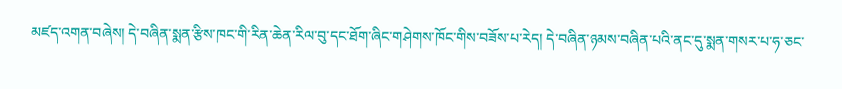མཛད་འགན་བཞེས། དེ་བཞིན་སྨན་རྩིས་ཁང་གི་རིན་ཆེན་རིལ་བུ་དང་ཐོག་ཞིང་གཤེགས་ཁོང་གིས་བཟོས་པ་རེད། དེ་བཞིན་ཉམས་བཞིན་པའི་ནང་དུ་སྨན་གསར་པ་ཧ་ཅང་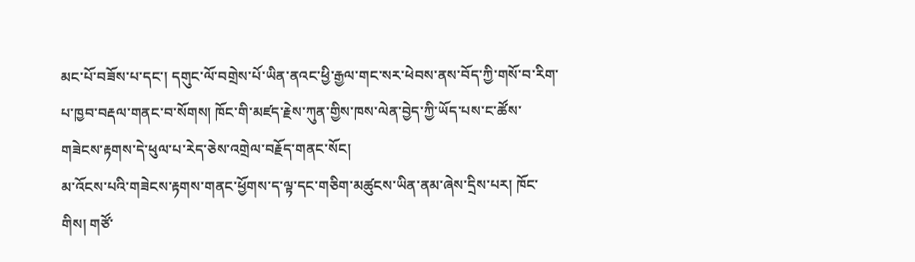མང་པོ་བཟོས་པ་དང་། དགུང་ལོ་བགྲེས་པོ་ཡིན་ནའང་ཕྱི་རྒྱལ་གང་སར་ཕེབས་ནས་བོད་ཀྱི་གསོ་བ་རིག་པ་ཁྱབ་བརྡལ་གནང་བ་སོགས། ཁོང་གི་མཛད་རྗེས་ཀུན་གྱིས་ཁས་ལེན་བྱེད་ཀྱི་ཡོད་པས་ང་ཚོས་གཟེངས་རྟགས་དེ་ཕུལ་པ་རེད་ཅེས་འགྲེལ་བརྗོད་གནང་སོང།
མ་འོངས་པའི་གཟེངས་རྟགས་གནང་ཕྱོགས་ད་ལྟ་དང་གཅིག་མཚུངས་ཡིན་ནམ་ཞེས་དྲིས་པར། ཁོང་གིས། གཙོ་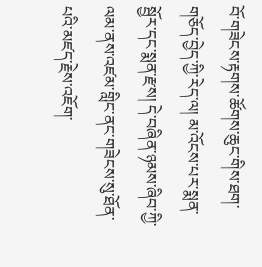བོ་གཟེངས་རྟགས་ཚོགས་ཆུང་གིས་ཐག་གཅོད་བྱེད་ཀྱི་རེད་ལ། མ་འོངས་པར་སྨན་སྦྱོར་དང་སྨན་རྫས། དེ་བཞིན་ཉམས་ཞིབ་ཀྱི་ལམ་ནས་འཛམ་གླིང་ནང་གཟེངས་སུ་ཐོན་པའི་མཛད་རྗེས་འཇོག་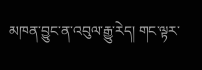མཁན་བྱུང་ན་འབུལ་རྒྱུ་རེད། གང་ལྟར་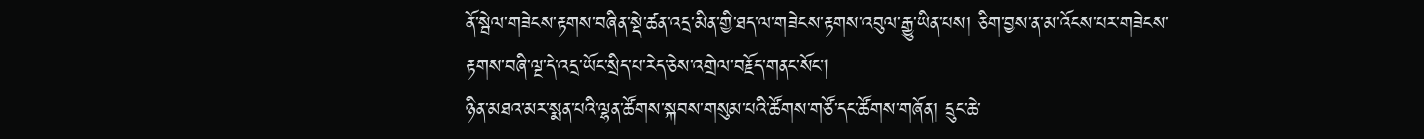ནོ་སྦེལ་གཟེངས་རྟགས་བཞིན་སྡེ་ཚན་འདྲ་མིན་གྱི་ཐད་ལ་གཟེངས་རྟགས་འབུལ་རྒྱུ་ཡིན་པས། ཅིག་བྱས་ན་མ་འོངས་པར་གཟེངས་རྟགས་བཞི་ལྔ་དེ་འདྲ་ཡོང་སྲིད་པ་རེད་ཅེས་འགྲེལ་བརྗོད་གནང་སོང།
ཉིན་མཐའ་མར་སྨན་པའི་ལྷན་ཚོགས་སྐབས་གསུམ་པའི་ཚོགས་གཙོ་དང་ཚོགས་གཞོན། དྲུང་ཆེ་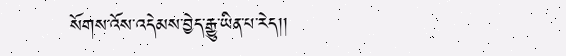སོགས་འོས་འདེམས་བྱེད་རྒྱུ་ཡིན་པ་རེད།།